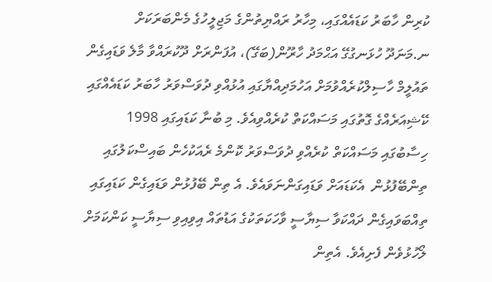ކުރިން ހާބަރު ކަޑައެއްގައި، މިހާރު ރައްޔިތުންގެ މަޖިލީހުގެ މެންބަރަކަށް
ނ.މަނަދޫ ހުޅަނގުގޭ އަޙްމަދު ހާރޫން(ބަގޭ)، އުފަންރަށް ދޫކުރައްވާ މާލެ ވަޑައިގެން ތައުލީމް ހާސިލްކުރެއްވުމަށް އަހުމަދިއްޔާގައި އުޅުއްވި ދުވަސްވަރު ހާބަރު ކަޑައެއްގައި ކޭޝިއަރެއްގެ ގޮތުގައި މަސައްކަތް ކުރެއްވިއެވެ. މި ބުނާ ކަޑައިގައި 1998 ހިސާބުގައި މަސައްކަތް ކުރެއްވި ދުވަސްވަރު ކޮންމެ ރެއަކުހެން ބައިސްކަލުގައި ތިންބޭފުޅުން  އެކަޑައަށް ވަޑައިގަންނަވައެވެ. އެ ތިން ބޭފުޅުން ވަޑައިގެން ކަޑައިގައި ތިއްބަވައިގެން ދައްކަވާ ސިޔާސީ ވާހަކަތަކުގެ އަޑުތައް އިވިއިވި ސިޔާސީ ކަންކަމަށް ލޯހުޅުވެން ފެށިއެވެ. އެތިން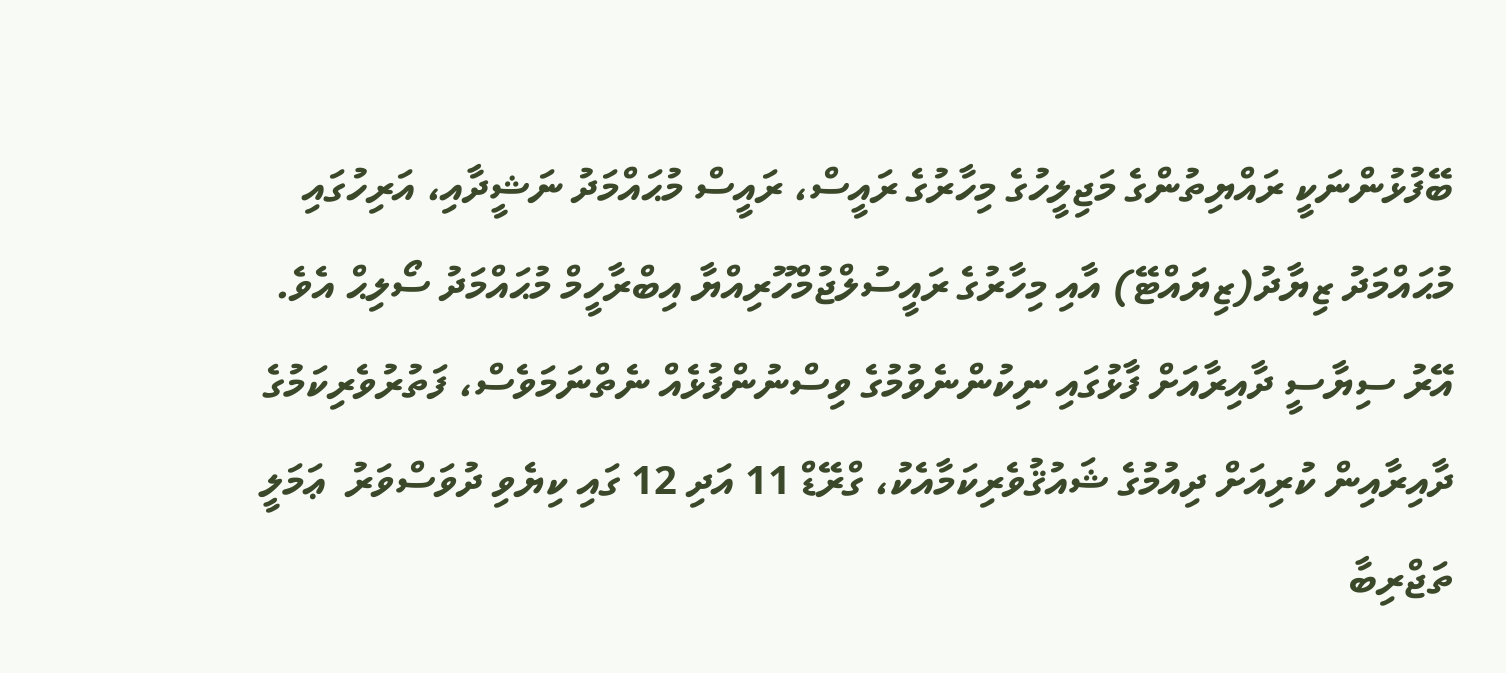ބޭފުޅުންނަކީ ރައްޔިތުންގެ މަޖިލީހުގެ މިހާރުގެ ރައީސް، ރައީސް މުޙައްމަދު ނަޝީދާއި، އަރިހުގައި މުޙައްމަދު ޒިޔާދު(ޒިޔައްޓޭ) އާއި މިހާރުގެ ރައީސުލްޖުމްހޫރިއްޔާ އިބްރާހީމް މުޙައްމަދު ސޯލިޙް އެވެ.
އޭރު ސިޔާސީ ދާއިރާއަށް ފާޅުގައި ނިކުންނެވުމުގެ ވިސްނުންފުޅެއް ނެތްނަމަވެސް، ފަތުރުވެރިކަމުގެ ދާއިރާއިން ކުރިއަށް ދިއުމުގެ ޝައުޤުވެރިކަމާއެކު، ގްރޭޑް 11 އަދި 12 ގައި ކިޔެވި ދުވަސްވަރު  ޢަމަލީ ތަޖްރިބާ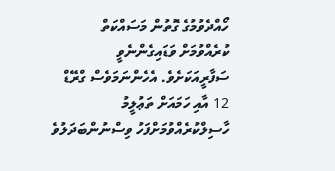ހޯއްދެވުމުގެ ގޮތުން މަސައްކަތް ކުރެއްވުމަށް ވަޑައިގެންނެވީ ސަފާރީއަކަށެވެ. އެހެންނަމަވެސް ގްރޭޑް 12 އާއި ހަމައަށް ތަޢުލީމު ހާސިލްކުރެއްވުމަށްފަހު ވިސްނުންބަދަލުވެ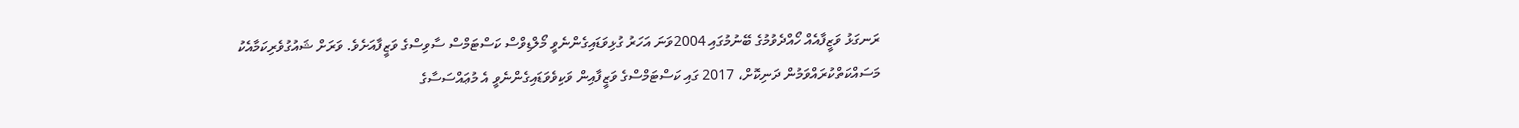ރަނގަޅު ވަޒީފާއެއް ހޯއްދެވުމުގެ ބޭނުމުގައި 2004ވަނަ އަހަރު ގުޅިވަޑައިގެންނެވީ މޯލްޑިވްސް ކަސްޓަމްސް ސާވިސްގެ ވަޒީފާއަށެވެ. ވަރަށް ޝައުގުވެރިކަމާއެކު މަސައްކަތްކުރައްވަމުން ދަނިކޮށް، 2017 ގައި ކަސްޓަމްސްގެ ވަޒީފާއިން ވަކިވެވަޑައިގެންނެވީ އެ މުޢައްސަސާގެ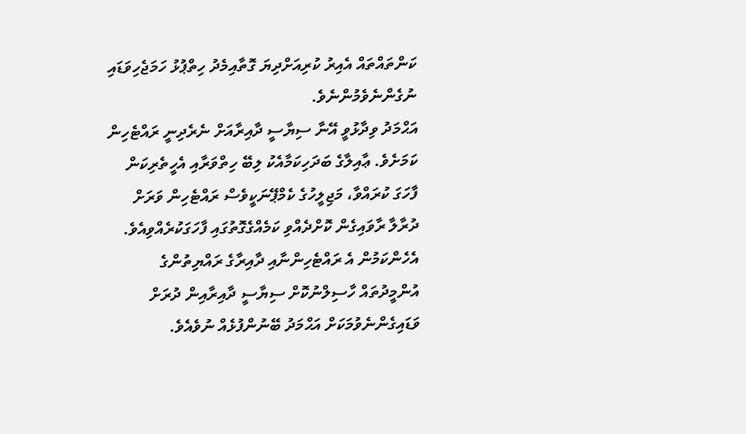ކަންތައްތައް އެއިރު ކުރިއަށްދިޔަ ގޮތާއިމެދު ހިތްޕުޅު ހަމަޖެހިވަޑައި ނުގެންނެވެމުންނެވެ.
އަޙްމަދު ވިދާޅުވީ އޭނާ ސިޔާސީ ދާއިރާއަށް ނެރެދިނީ ރައްޓެހިން ކަމަށެވެ. ޢާއިލާގެ ބަދަހިކަމާއެކު ލިބޭ ހިތްވަރާއި އެހީތެރިކަން ފާހަގަ ކުރައްވާ، މަޖިލީހުގެ ކެމްޕޭނަކީވެސް ރައްޓެހިން ވަރަށް ދުރާލާ ރާވައިގެން ކޮށްދެއްވި ކަމެއްގެގޮތުގައި ފާހަގަކުރެއްވިއެވެ. އެހެންކަމުން އެ ރައްޓެހިންނާއި ދާއިރާގެ ރައްޔިތުންގެ އުންމީދުތައް ހާސިލްނުކޮށް ސިޔާސީ ދާއިރާއިން ދުރަށް ވަޑައިގެންނެވުމަކަށް އަޙްމަދު ބޭނުންފުޅެއް ނުވެއެވެ.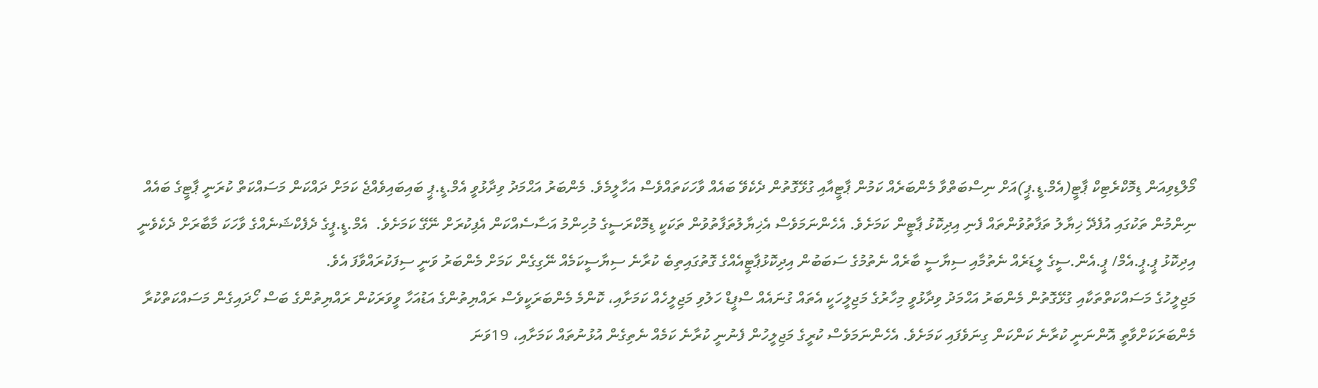މޯލްޑިވިއަން ޑިމޮކްރެޓިކް ޕާޓީ(އެމް.ޑީ.ޕީ)އަށް ނިސްބަތްވާ މެންބަރެއް ކަމުން ޕާޓީއާއި ގުޅޭގޮތުން ދެކެވޭ ބައެއް ވާހަކަތައްވެސް އަހާލީމެވެ. މެންބަރު އަޙްމަދު ވިދާޅުވީ އެމް.ޑީ.ޕީ ބައިބައިވެއްޖެ ކަމަށް ދައްކަން މަސައްކަތް ކުރަނީ ޕާޓީގެ ބައެއް ނިންމުން ތަކުގައި އުފެދޭ ޚިޔާލު ތަފާތުވުންތައް ފެނި އިދިކޮޅު ޕާޓީން ކަމަށެވެ. އެހެންނަމަވެސް އެޚިޔާލުތަފާތުވުން ތަކަކީ ޑިމޮކްރަސީގެ މުހިންމު އަސާސެއްކަން އެފިކުރަށް ނޭގޭ ކަމަށެވެ.  އެމް.ޑީ.ޕީގެ ދެފެކްޝަނެއްގެ ވާހަކަ މާބާރަށް ދެކެވެނީ އިދިކޮޅު ޕީ.ޕީ.އެމް/ ޕީ.އެން.ސީގެ ލީޑަރެއް ނެތުމާއި ސިޔާސީ ބާރެއް ނެތުމުގެ ސަބަބުން އިދިކޮޅުޕާޓީއެއްގެ ގޮތުގައިތިބެ ކުރާނެ ސިޔާސީކަމެއް ނޭގިގެން ކަމަށް މެންބަރު ވަނީ ސިފަކުރައްވާފަ އެވެ.
މަޖިލީހުގެ މަސައްކަތްތަކާއި ގުޅޭގޮތުން މެންބަރު އަޙްމަދު ވިދާޅުވީ މިހާރުގެ މަޖިލީހަކީ އެތައް ގުނައެއް ސްޕީޑް ހަލުވި މަޖިލީހެއް ކަމަށާއި، ކޮންމެ މެންބަރަކީވެސް ރައްޔިތުންގެ އަޑުއަހާ ވީވަރަކުން ރައްޔިތުންގެ ބަސް ހޯދައިގެން މަސައްކަތްކުރާ މެންބަރަކަށްވާތީ އޮންނަނީ ކުރާނެ ކަންކަން ގިނަވެފައި ކަމަށެވެ. އެހެންނަމަވެސް ކުރީގެ މަޖިލީހުން ފެނުނީ ކުރާނެ ކަމެއް ނެތިގެން އުޅުނުތައް ކަމަށާއި، 19ވަނަ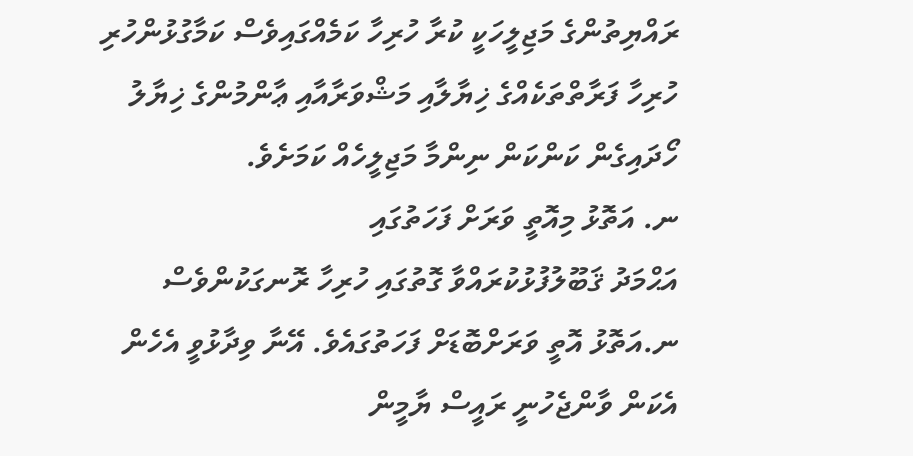ރައްޔިތުންގެ މަޖިލީހަކީ ކުރާ ހުރިހާ ކަމެއްގައިވެސް ކަމާގުޅުންހުރި ހުރިހާ ފަރާތްތަކެއްގެ ޚިޔާލާއި މަޝްވަރާއާއި ޢާންމުންގެ ޚިޔާލު ހޯދައިގެން ކަންކަން ނިންމާ މަޖިލީހެއް ކަމަށެވެ.
ނ. އަތޮޅު މިއޮތީ ވަރަށް ފަހަތުގައި
އަޙްމަދު ޤަބޫލުފުޅުކުރައްވާ ގޮތުގައި ހުރިހާ ރޮނގަކުންވެސް ނ.އަތޮޅު އޮތީ ވަރަށްބޮޑަށް ފަހަތުގައެވެ. އޭނާ ވިދާޅުވީ އެހެން އެކަން ވާންޖެހުނީ ރައީސް ޔާމީން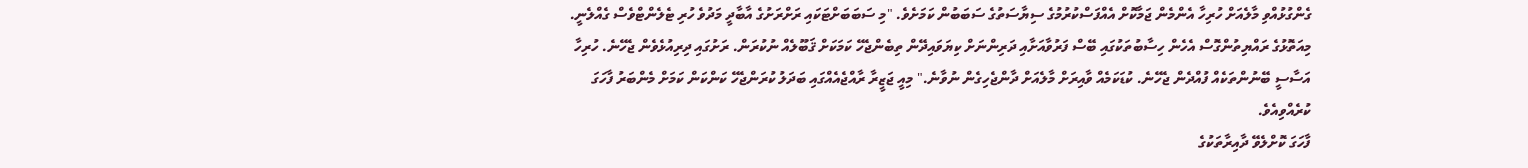ގެންގުޅުއްވި މާލެއަށް ހުރިހާ އެންމެން ޖަމާކޮށް އެއްފަސްކުރުމުގެ ސިޔާސަތުގެ ސަބަބުން ކަމަށެވެ. "މި ސަބަބަށްޓަކައި ރަށްރަށުގެ އާބާދީ މަދުވެ ހުރި ޓެލެންޓްވެސް ގެއްލެނީ. މިއަތޮޅުގެ ރައްޔިތުންގޮސް އެހެން ހިސާބުތަކުގައި ބޭސް ފަރުވާއަށާއި ދަރިންނަށް ކިޔަވައިދޭން ތިބެންޖެހޭ ކަމަކަށް ޤަބޫލެއް ނުކުރަން. ރަށުގައި ދިރިއުޅެވެން ޖެހޭނެ. ހުރިހާ އަސާސީ ބޭނުންތަކެއް ފުއްދެން ޖެހޭނެ. ކުޑަކަމެއް ވާއިރަށް މާލެއަށް ދާންޖެހިގެން ނުވާނެ." މިއީ ޖަޒީރާ ރާއްޖެއެއްގައި ބަދަލު ކުރަންޖެހޭ ކަންކަން ކަމަށް މެންބަރު ފާހަގަ ކުރެއްވިއެވެ.
ފާހަގަ ކޮށްލެވޭ ދާއިރާތަކުގެ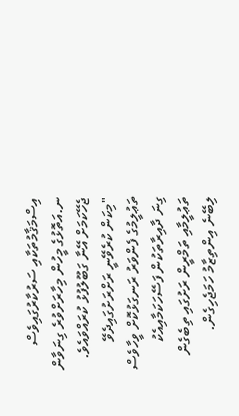އިސްމަޤާމުތަކާއި ސަރުކާރުގައިވެސް ނ.އަތޮޅުގެ މީހުން މިހާރަށްވުރެ ގިނަވާން ޖެހޭކަމަށް އޭނާ ގަބޫލުފުޅު ކުރައްވައެވެ. "މިކަން ކުރެވޭނީ ރަށްރަށުގައިދެވޭ ތަޢުލީމުގެ ފެންވަރު ރަނގަޅުކޮށް ވީހާވެސް ގިނަ ދާއިރާތަކުން ފަސޭހަކަމާއިއެކު ތަޢުލީމާއި ތަމްރީން ރަށުގައި ތިބެގެން ލިބޭނެ އިންތިޒާމު ހަމަޖެހިގެން.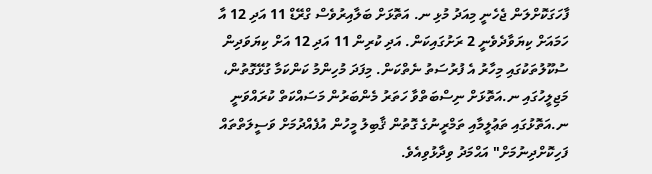ފާހަގަކޮށްލަން ޖެހެނީ މިއަދު މުޅި ނ. އަތޮޅަށް ބަލާއިރުވެސް ގްރޭޑް 11 އަދި 12 އާ ހަމައަށް ކިޔަވާދެވެނީ 2 ރަށުގައިކަން. އަދި ކުރިން 11 އަދި 12 އަށް ކިޔަވަދިން ސުކޫލުތަކުގައި މިހާރު އެ ފުރުސަތު ނެތްކަން. މިފަދަ މުހިންމު ކަންކަމާ ގުޅޭގޮތުން، މަޖިލީހުގައި ނ.އަތޮޅަށް ނިސްބަތްވާ ހަތަރު މެންބަރުން މަސައްކަތް ކުރައްވަނީ ނ.އަތޮޅުގައި ތަޢުލީމާއި ތަމްރީނުގެ ގޮތުން ޤާބިލު މީހުން އުފެއްދުމަށް ވަސީލަތްތައް ފަހިކޮށްދިނުމަށް" އަޙްމަދު ވިދާޅުވިއެވެ.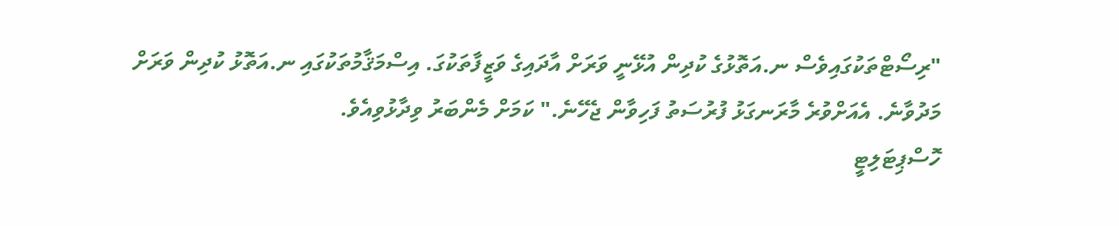"ރިސޯޓްތަކުގައިވެސް ނ.އަތޮޅުގެ ކުދިން އުޅޭނީ ވަރަށް އާދައިގެ ވަޒީފާތަކުގަ. އިސްމަޤާމުތަކުގައި ނ.އަތޮޅު ކުދިން ވަރަށް މަދުވާނެ. އެއަށްވުރެ މާރަނގަޅު ފުރުސަތު ފަހިވާން ޖެހޭނެ." ކަމަށް މެންބަރު ވިދާޅުވިއެވެ.
ހޮސްޕިޓަލިޓީ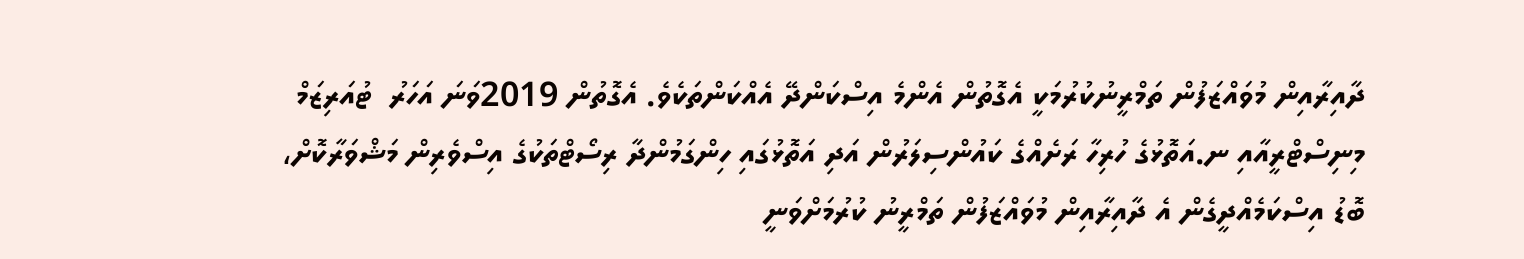ދާއިރާއިން މުވައްޒަފުން ތަމްރީނުކުރުމަކީ އެގޮތުން އެންމެ އިސްކަންދޭ އެއްކަންތަކެވެ. އެގޮތުން 2019ވަނަ އަހަރު  ޓުއަރިޒަމް މިނިސްޓްރީއާއި ނ.އަތޮޅުގެ ހުރިހާ ރަށެއްގެ ކައުންސިލަރުން އަދި އަތޮޅުގައި ހިންގަމުންދާ ރިސޯޓްތަކުގެ އިސްވެރިން މަޝްވަރާކޮށް، ބޮޑު އިސްކަމެއްދީގެން އެ ދާއިރާއިން މުވައްޒަފުން ތަމްރީނު ކުރުމަށްވަނީ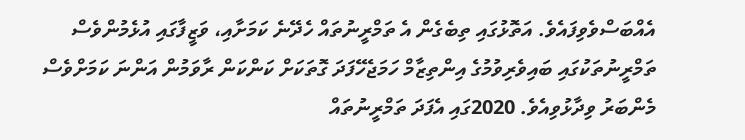އެއްބަސްވެވިފައެވެ. އަތޮޅުގައި ތިބެގެން އެ ތަމްރީނުތައް ހެދޭނެ ކަމަށާއި، ވަޒީފާގައި އުޅެމުންވެސް ތަމްރީނުތަކުގައި ބައިވެރިވުމުގެ އިންތިޒާމް ހަމަޖެހޭފަދަ ގޮތަކަށް ކަންކަން ރާވަމުން އަންނަ ކަމަށްވެސް މެންބަރު ވިދާޅުވިއެވެ. 2020ގައި އެފަދަ ތަމްރީނުތައް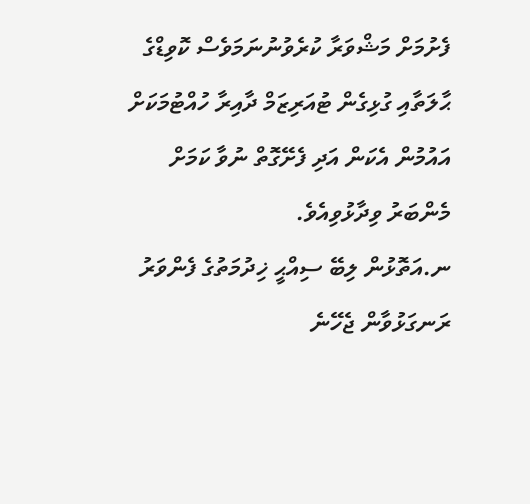ފެށުމަށް މަޝްވަރާ ކުރެވުނުނަމަވެސް ކޮވިޑްގެ ޙާލަތާއި ގުޅިގެން ޓުއަރިޒަމް ދާއިރާ ހުއްޓުމަކަށް އައުމުން އެކަން އަދި ފެށޭގޮތް ނުވާ ކަމަށް މެންބަރު ވިދާޅުވިއެވެ.
ނ.އަތޮޅުން ލިބޭ ސިއްޙީ ޚިދުމަތުގެ ފެންވަރު ރަނގަޅުވާން ޖެހޭނެ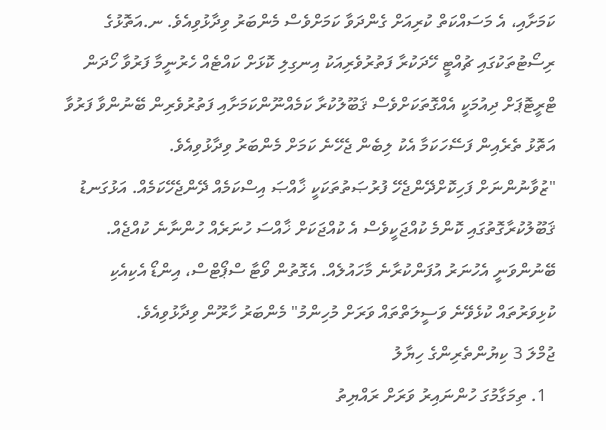ކަމަށާއި، އެ މަސައްކަތް ކުރިއަށް ގެންދަވާ ކަމަށްވެސް މެންބަރު ވިދާޅުވިއެވެ. ނ.އަތޮޅުގެ ރިސޯޓުތަކުގައި ޗުއްޓީ ހޭދަކުރާ ފަތުރުވެރިއަކު އިނގިލި ކޮޅަށް ކައްޓެއް ހެރުނީމާ ފަރުވާ ހޯދަން ޓްރީޓޮޕަށް ދިއުމަކީ އެއްގޮތަކަށްވެސް ޤަބޫލުކުރާ ކަމެއްނޫންކަމަށާއި ފަތުރުވެރިން ބޭނުންވާ ފަރުވާ އަތޮޅު ތެރެއިން ފަސޭހަކަމާ އެކު ލިބެން ޖެހޭނެ ކަމަށް މެންބަރު ވިދާޅުވިއެވެ.
"ޒުވާނުންނަށް ފަހިކޮށްދޭންޖެހޭ ފުރުޞަތުތަކަކީ ޚާއްޞަ އިސްކަމެއް ދޭންޖެހޭކަމެއް. އަޅުގަނޑު ޤަބޫލުކުރާގޮތުގައި ކޮންމެ ކުއްޖަކީވެސް އެ ކުއްޖަކަށް ޚާއްސަ ހުނަރެއް ހުންނާނެ ކުއްޖެއް. ބޭނުންވަނީ އެހުނަރު އުފަންކުރާނެ މާހައުލެއް. އެގޮތުން ވޯޓާ ސްޕޯޓްސް، އިންޑޯ އެކިއެކި ކުޅިވަރުތައް ކުޅެވޭނެ ވަސީލަތްތައް ވަރަށް މުހިންމު" މެންބަރު ހާރޫން ވިދާޅުވިއެވެ.
ޖުމްލަ 3 ކިޔުންތެރިންގެ ހިޔާލު
  1. ތިމަގާމުގަ ހުންނައިރު ވަރަށް ރައްޔިތު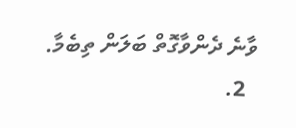ވާނެ ދެންވާގޮތް ބަލަން ތިބެމާ.
  2.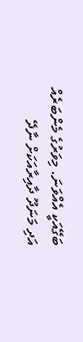ބަގޭއަކީ އެއްވަނަ. މިވަރުގެ މެންބަރެއް އަދި މަނަދޫ ދާއިރާއަކަށް ނާދޭ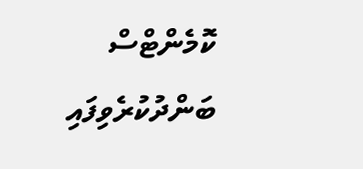ކޮމެންޓްސް ބަންދުކުރެވިފައި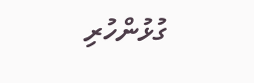ގުޅުންހުރި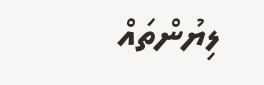ލިޔުންތައް